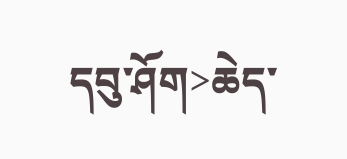དབུ་ཤོག>ཆེད་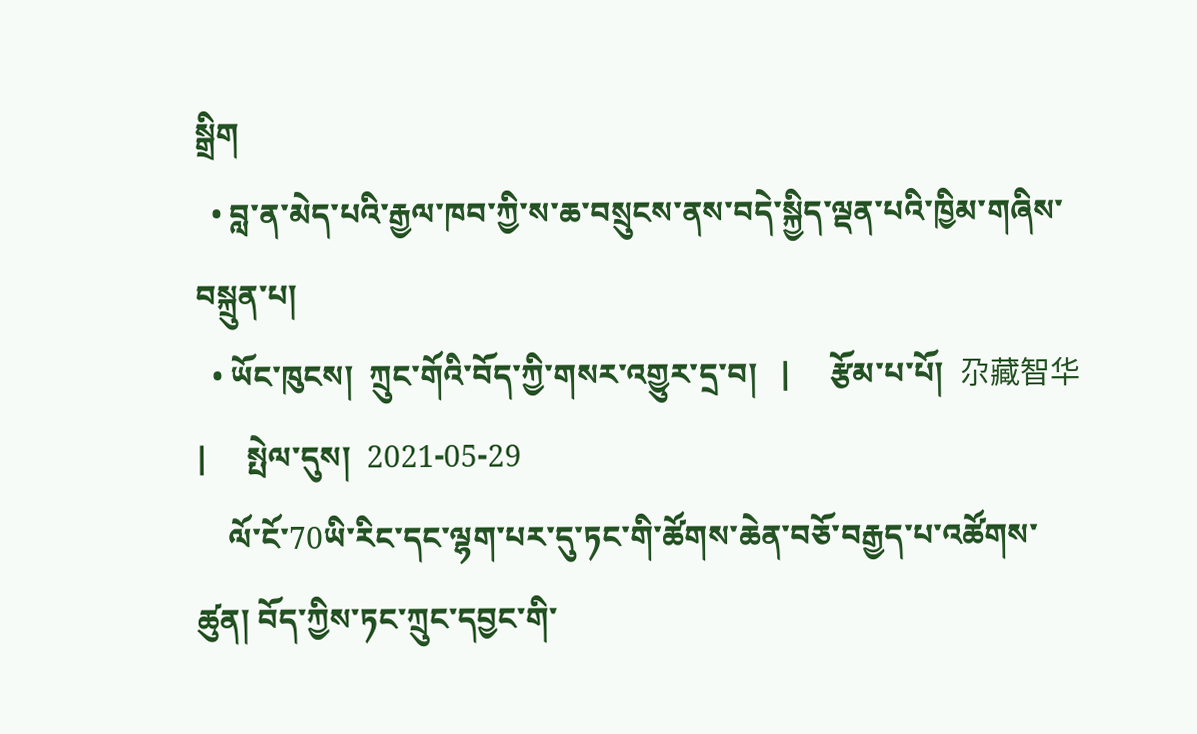སྒྲིག
  • བླ་ན་མེད་པའི་རྒྱལ་ཁབ་ཀྱི་ས་ཆ་བསྲུངས་ནས་བདེ་སྐྱིད་ལྡན་པའི་ཁྱིམ་གཞིས་བསྐྲུན་པ།
  • ཡོང་ཁུངས།  ཀྲུང་གོའི་བོད་ཀྱི་གསར་འགྱུར་དྲ་བ།   |     རྩོམ་པ་པོ།  尕藏智华   |     སྤེལ་དུས།  2021-05-29
    ལོ་ངོ་70ཡི་རིང་དང་ལྷག་པར་དུ་ཏང་གི་ཚོགས་ཆེན་བཅོ་བརྒྱད་པ་འཚོགས་ཚུན། བོད་ཀྱིས་ཏང་ཀྲུང་དབྱང་གི་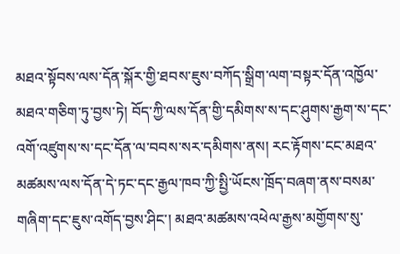མཐའ་སྟོབས་ལས་དོན་སྐོར་གྱི་ཐབས་ཇུས་བཀོད་སྒྲིག་ལག་བསྟར་དོན་འཁྱོལ་མཐའ་གཅིག་ཏུ་བྱས་ཏེ། བོད་ཀྱི་ལས་དོན་གྱི་དམིགས་ས་དང་ཤུགས་རྒྱག་ས་དང་འགོ་འཛུགས་ས་དང་དོན་ལ་བབས་སར་དམིགས་ནས། རང་རྟོགས་ངང་མཐའ་མཚམས་ལས་དོན་དེ་ཏང་དང་རྒྱལ་ཁབ་ཀྱི་སྤྱི་ཡོངས་ཁྲོད་བཞག་ནས་བསམ་གཞིག་དང་ཇུས་འགོད་བྱས་ཤིང་། མཐའ་མཚམས་འཕེལ་རྒྱས་མགྱོགས་སུ་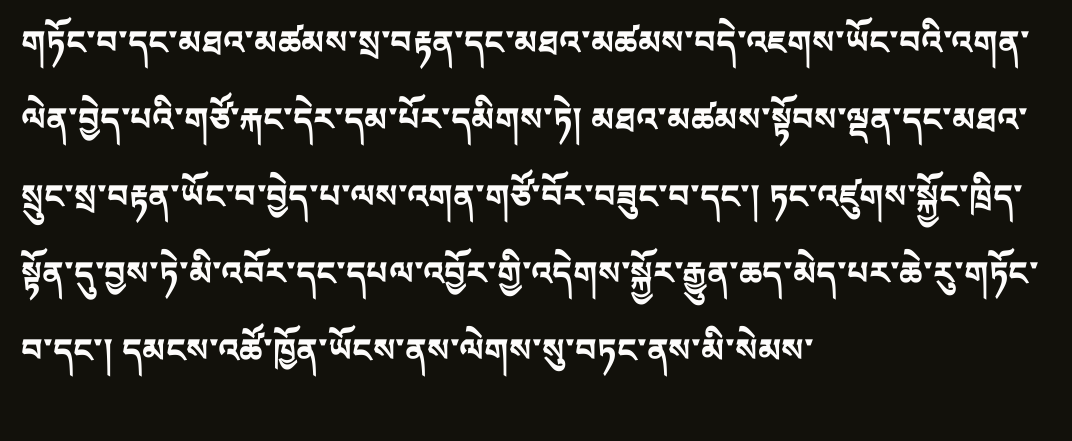གཏོང་བ་དང་མཐའ་མཚམས་སྲ་བརྟན་དང་མཐའ་མཚམས་བདེ་འཇགས་ཡོང་བའི་འགན་ལེན་བྱེད་པའི་གཙོ་རྐང་དེར་དམ་པོར་དམིགས་ཏེ། མཐའ་མཚམས་སྟོབས་ལྡན་དང་མཐའ་སྲུང་སྲ་བརྟན་ཡོང་བ་བྱེད་པ་ལས་འགན་གཙོ་བོར་བཟུང་བ་དང་། ཏང་འཛུགས་སྐྱོང་ཁྲིད་སྟོན་དུ་བྱས་ཏེ་མི་འབོར་དང་དཔལ་འབྱོར་གྱི་འདེགས་སྐྱོར་རྒྱུན་ཆད་མེད་པར་ཆེ་རུ་གཏོང་བ་དང་། དམངས་འཚོ་ཁྱོན་ཡོངས་ནས་ལེགས་སུ་བཏང་ནས་མི་སེམས་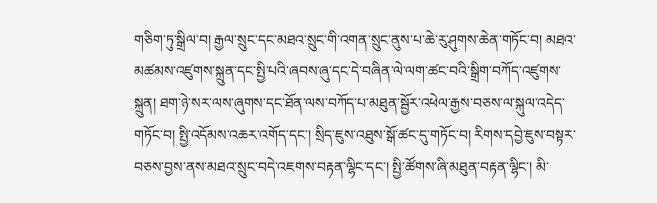གཅིག་ཏུ་སྒྲིལ་བ། རྒྱལ་སྲུང་དང་མཐའ་སྲུང་གི་འགན་སྲུང་ནུས་པ་ཆེ་རུ་ཤུགས་ཆེན་གཏོང་བ། མཐའ་མཚམས་འཛུགས་སྐྲུན་དང་སྤྱི་པའི་ཞབས་ཞུ་དང་དེ་བཞིན་ལེ་ལག་ཚང་བའི་སྒྲིག་བཀོད་འཛུགས་སྐྲུན། ཐག་ཉེ་སར་ལས་ཞུགས་དང་ཐོན་ལས་བཀོད་པ་མཐུན་སྦྱོར་འཕེལ་རྒྱས་བཅས་ལ་སྐུལ་འདེད་གཏོང་བ། སྤྱི་འདོམས་འཆར་འགོད་དང་། སྲིད་ཇུས་འཐུས་སྒོ་ཚང་དུ་གཏོང་བ། རིགས་དབྱེ་ཇུས་བསྟར་བཅས་བྱས་ནས་མཐའ་སྲུང་བདེ་འཇགས་བརྟན་ལྷིང་དང་། སྤྱི་ཚོགས་ཞི་མཐུན་བརྟན་ལྷིང་། མི་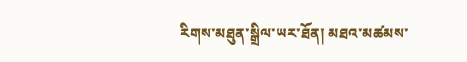རིགས་མཐུན་སྒྲིལ་ཡར་ཐོན། མཐའ་མཚམས་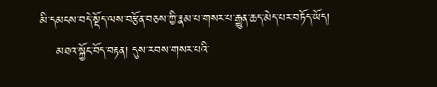མི་དམངས་བདེ་སྡོད་ལས་བརྩོན་བཅས་ཀྱི་རྣམ་པ་གསར་པ་རྒྱུན་ཆད་མེད་པར་བཏོད་ཡོད།
    མཐའ་སྐྱོང་བོད་བརྟན། དུས་རབས་གསར་པའི་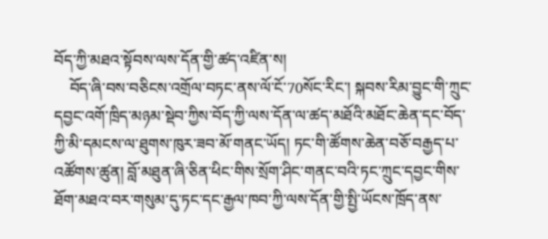བོད་ཀྱི་མཐའ་སྟོབས་ལས་དོན་གྱི་ཚད་འཛིན་ས།
    བོད་ཞི་བས་བཅིངས་འགྲོལ་བཏང་ནས་ལོ་ངོ་70སོང་རིང་། སྐབས་རིམ་བྱུང་གི་ཀྲུང་དབྱང་འགོ་ཁྲིད་མཉམ་སྡེབ་ཀྱིས་བོད་ཀྱི་ལས་དོན་ལ་ཚད་མཐོའི་མཐོང་ཆེན་དང་བོད་ཀྱི་མི་དམངས་ལ་ཐུགས་ཁུར་ཟབ་མོ་གནང་ཡོད། ཏང་གི་ཚོགས་ཆེན་བཅོ་བརྒྱད་པ་འཚོགས་ཚུན། བློ་མཐུན་ཞི་ཅིན་ཕིང་གིས་སྲོག་ཤིང་གནང་བའི་ཏང་ཀྲུང་དབྱང་གིས་ཐོག་མཐའ་བར་གསུམ་དུ་ཏང་དང་རྒྱལ་ཁབ་ཀྱི་ལས་དོན་གྱི་སྤྱི་ཡོངས་ཁྲོད་ནས་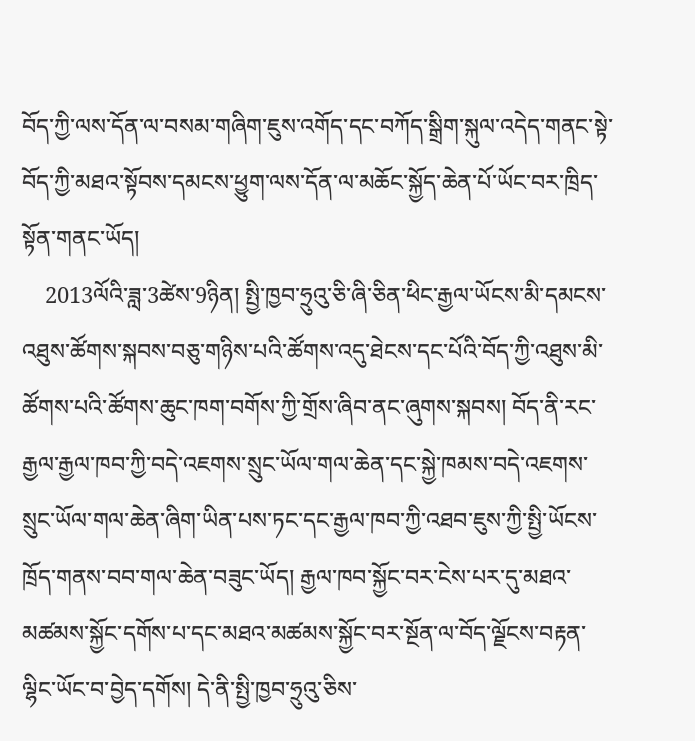བོད་ཀྱི་ལས་དོན་ལ་བསམ་གཞིག་ཇུས་འགོད་དང་བཀོད་སྒྲིག་སྐུལ་འདེད་གནང་སྟེ་བོད་ཀྱི་མཐའ་སྟོབས་དམངས་ཕྱུག་ལས་དོན་ལ་མཆོང་སྐྱོད་ཆེན་པོ་ཡོང་བར་ཁྲིད་སྟོན་གནང་ཡོད།
    2013ལོའི་ཟླ་3ཚེས་9ཉིན། སྤྱི་ཁྱབ་ཧྲུའུ་ཅི་ཞི་ཅིན་ཕིང་རྒྱལ་ཡོངས་མི་དམངས་འཐུས་ཚོགས་སྐབས་བཅུ་གཉིས་པའི་ཚོགས་འདུ་ཐེངས་དང་པོའི་བོད་ཀྱི་འཐུས་མི་ཚོགས་པའི་ཚོགས་ཆུང་ཁག་བགོས་ཀྱི་གྲོས་ཞིབ་ནང་ཞུགས་སྐབས། བོད་ནི་རང་རྒྱལ་རྒྱལ་ཁབ་ཀྱི་བདེ་འཇགས་སྲུང་ཡོལ་གལ་ཆེན་དང་སྐྱེ་ཁམས་བདེ་འཇགས་སྲུང་ཡོལ་གལ་ཆེན་ཞིག་ཡིན་པས་ཏང་དང་རྒྱལ་ཁབ་ཀྱི་འཐབ་ཇུས་ཀྱི་སྤྱི་ཡོངས་ཁྲོད་གནས་བབ་གལ་ཆེན་བཟུང་ཡོད། རྒྱལ་ཁབ་སྐྱོང་བར་ངེས་པར་དུ་མཐའ་མཚམས་སྐྱོང་དགོས་པ་དང་མཐའ་མཚམས་སྐྱོང་བར་སྔོན་ལ་བོད་ལྗོངས་བརྟན་ལྷིང་ཡོང་བ་བྱེད་དགོས། དེ་ནི་སྤྱི་ཁྱབ་ཧྲུའུ་ཅིས་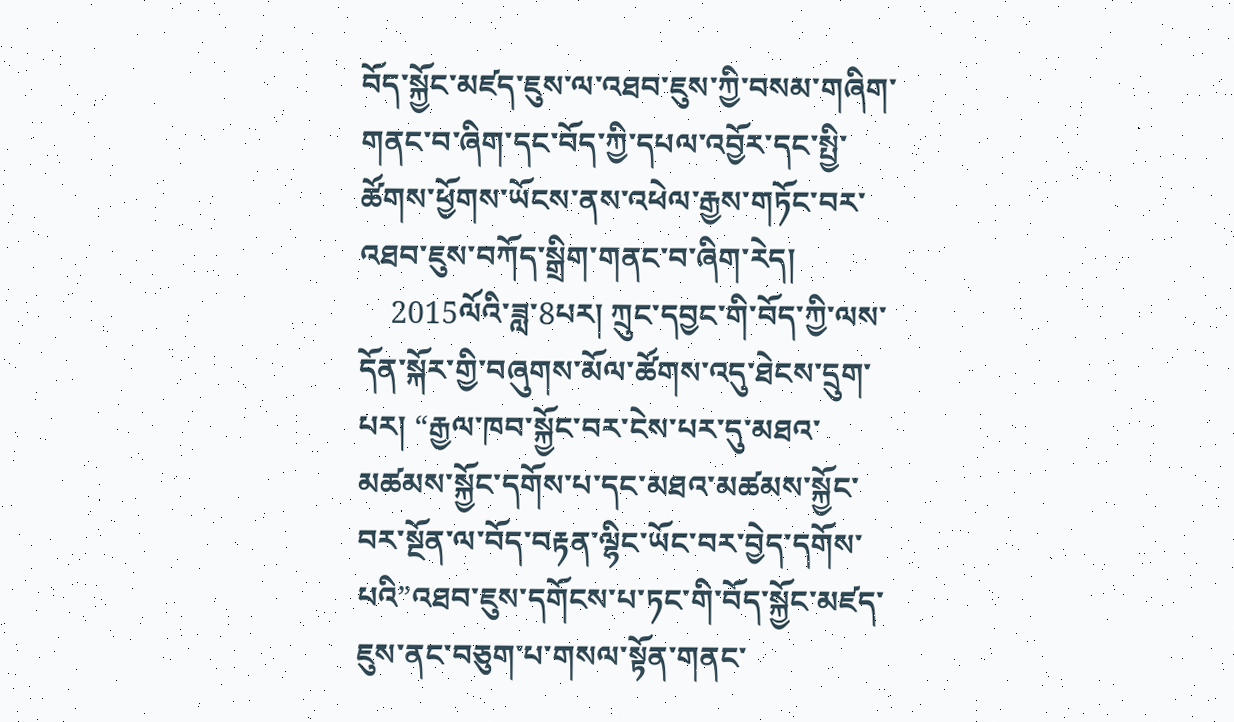བོད་སྐྱོང་མཛད་ཇུས་ལ་འཐབ་ཇུས་ཀྱི་བསམ་གཞིག་གནང་བ་ཞིག་དང་བོད་ཀྱི་དཔལ་འབྱོར་དང་སྤྱི་ཚོགས་ཕྱོགས་ཡོངས་ནས་འཕེལ་རྒྱས་གཏོང་བར་འཐབ་ཇུས་བཀོད་སྒྲིག་གནང་བ་ཞིག་རེད།
    2015ལོའི་ཟླ་8པར། ཀྲུང་དབྱང་གི་བོད་ཀྱི་ལས་དོན་སྐོར་གྱི་བཞུགས་མོལ་ཚོགས་འདུ་ཐེངས་དྲུག་པར། “རྒྱལ་ཁབ་སྐྱོང་བར་ངེས་པར་དུ་མཐའ་མཚམས་སྐྱོང་དགོས་པ་དང་མཐའ་མཚམས་སྐྱོང་བར་སྔོན་ལ་བོད་བརྟན་ལྷིང་ཡོང་བར་བྱེད་དགོས་པའི”འཐབ་ཇུས་དགོངས་པ་ཏང་གི་བོད་སྐྱོང་མཛད་ཇུས་ནང་བཅུག་པ་གསལ་སྟོན་གནང་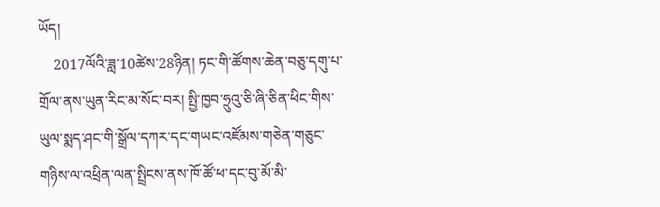ཡོད།
    2017ལོའི་ཟླ་10ཚེས་28ཉིན། ཏང་གི་ཚོགས་ཆེན་བཅུ་དགུ་པ་གྲོལ་ནས་ཡུན་རིང་མ་སོང་བར། སྤྱི་ཁྱབ་ཧྲུའུ་ཅི་ཞི་ཅིན་ཕིང་གིས་ཡུལ་སྨད་ཤང་གི་སྒྲོལ་དཀར་དང་གཡང་འཛོམས་གཅེན་གཅུང་གཉིས་ལ་འཕྲིན་ལན་སྤྲིངས་ནས་ཁོ་ཚོ་ཕ་དང་བུ་མོ་མི་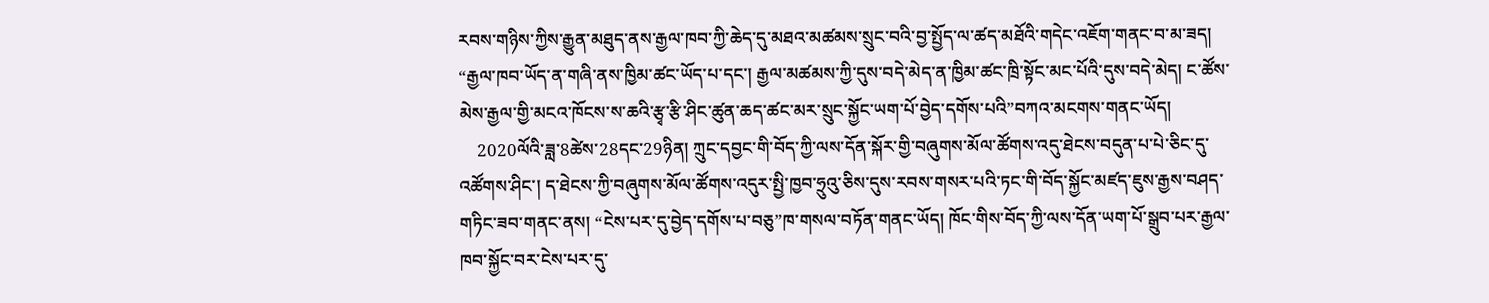རབས་གཉིས་ཀྱིས་རྒྱུན་མཐུད་ནས་རྒྱལ་ཁབ་ཀྱི་ཆེད་དུ་མཐའ་མཚམས་སྲུང་བའི་བྱ་སྤྱོད་ལ་ཚད་མཐོའི་གདེང་འཇོག་གནང་བ་མ་ཟད། “རྒྱལ་ཁབ་ཡོད་ན་གཞི་ནས་ཁྱིམ་ཚང་ཡོད་པ་དང་། རྒྱལ་མཚམས་ཀྱི་དུས་བདེ་མེད་ན་ཁྱིམ་ཚང་ཁྲི་སྟོང་མང་པོའི་དུས་བདེ་མེད། ང་ཚོས་མེས་རྒྱལ་གྱི་མངའ་ཁོངས་ས་ཆའི་རྩྭ་རྩི་ཤིང་ཚུན་ཆད་ཚང་མར་སྲུང་སྐྱོང་ཡག་པོ་བྱེད་དགོས་པའི”བཀའ་མངགས་གནང་ཡོད།
    2020ལོའི་ཟླ་8ཚེས་28དང་29ཉིན། ཀྲུང་དབྱང་གི་བོད་ཀྱི་ལས་དོན་སྐོར་གྱི་བཞུགས་མོལ་ཚོགས་འདུ་ཐེངས་བདུན་པ་པེ་ཅིང་དུ་འཚོགས་ཤིང་། ད་ཐེངས་ཀྱི་བཞུགས་མོལ་ཚོགས་འདུར་སྤྱི་ཁྱབ་ཧྲུའུ་ཅིས་དུས་རབས་གསར་པའི་ཏང་གི་བོད་སྐྱོང་མཛད་ཇུས་རྒྱས་བཤད་གཏིང་ཟབ་གནང་ནས། “ངེས་པར་དུ་བྱེད་དགོས་པ་བཅུ”ཁ་གསལ་བཏོན་གནང་ཡོད། ཁོང་གིས་བོད་ཀྱི་ལས་དོན་ཡག་པོ་སྒྲུབ་པར་རྒྱལ་ཁབ་སྐྱོང་བར་ངེས་པར་དུ་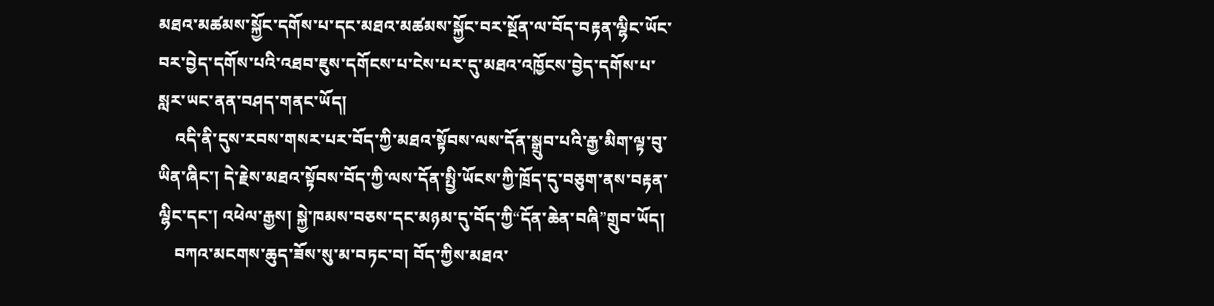མཐའ་མཚམས་སྐྱོང་དགོས་པ་དང་མཐའ་མཚམས་སྐྱོང་བར་སྔོན་ལ་བོད་བརྟན་ལྷིང་ཡོང་བར་བྱེད་དགོས་པའི་འཐབ་ཇུས་དགོངས་པ་ངེས་པར་དུ་མཐའ་འཁྱོངས་བྱེད་དགོས་པ་སླར་ཡང་ནན་བཤད་གནང་ཡོད།
    འདི་ནི་དུས་རབས་གསར་པར་བོད་ཀྱི་མཐའ་སྟོབས་ལས་དོན་སྒྲུབ་པའི་རྒྱ་མིག་ལྟ་བུ་ཡིན་ཞིང་། དེ་རྗེས་མཐའ་སྟོབས་བོད་ཀྱི་ལས་དོན་སྤྱི་ཡོངས་ཀྱི་ཁྲོད་དུ་བཅུག་ནས་བརྟན་ལྷིང་དང་། འཕེལ་རྒྱས། སྐྱེ་ཁམས་བཅས་དང་མཉམ་དུ་བོད་ཀྱི“དོན་ཆེན་བཞི”གྲུབ་ཡོད།
    བཀའ་མངགས་ཆུད་ཟོས་སུ་མ་བཏང་བ། བོད་ཀྱིས་མཐའ་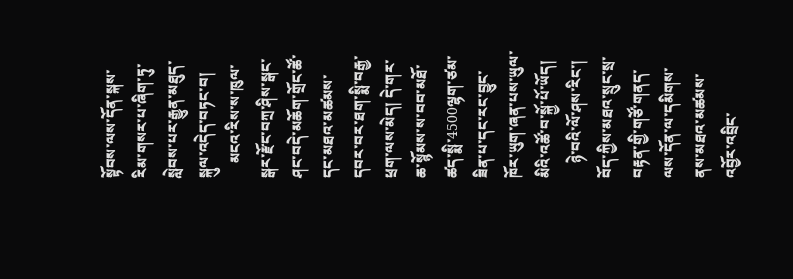སྟོབས་ལས་དོན་སྐས་རིམ་གསར་པ་ཞིག་ཏུ་སླེབས་པར་རྒྱུན་མཐུད་སྐུལ་འདེད་བཏང་བ།
    མངའ་རིས་ས་ཁུལ་སྒར་རྫོང་བཀྲ་ཤིས་སྒང་ཤང་བདེ་མཆོག་གྲོང་ཚོ་དང་མཐའ་མཚམས་དབར་བར་ཐག་སྨི་བརྒྱ་ཕྲག་ལས་མེད། དེ་གར་ཆ་སྙོམས་ས་བབ་མཐོ་ཚད་སྨི་4500ལྷག་ཙམ་ཟིན་པ་དང་རང་བྱུང་ཁོར་ཡུག་ཞན་པས་ཡུལ་མིའི་འཚོ་བ་སྐྱོ་པོ་ཡོད།
    ཉེ་བའི་ལོ་ཤས་རིང་། བོད་ཀྱིས་མཐའ་སྲུང་སྲ་བརྟན་གྱི་གཙོ་གནད་ལས་དོན་ལ་དམིགས་ནས་མཐའ་མཚམས་འབྱོར་འབྲིང་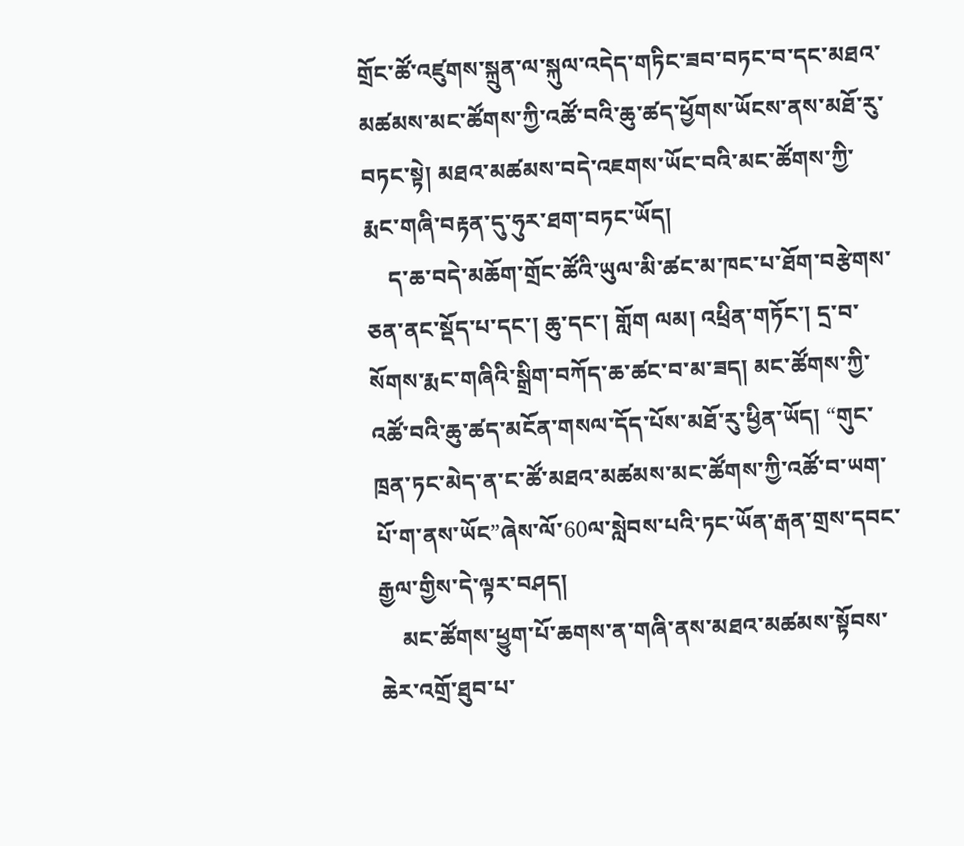གྲོང་ཚོ་འཛུགས་སྐྲུན་ལ་སྐུལ་འདེད་གཏིང་ཟབ་བཏང་བ་དང་མཐའ་མཚམས་མང་ཚོགས་ཀྱི་འཚོ་བའི་ཆུ་ཚད་ཕྱོགས་ཡོངས་ནས་མཐོ་རུ་བཏང་སྟེ། མཐའ་མཚམས་བདེ་འཇགས་ཡོང་བའི་མང་ཚོགས་ཀྱི་རྨང་གཞི་བརྟན་དུ་ཧུར་ཐག་བཏང་ཡོད།
    ད་ཆ་བདེ་མཆོག་གྲོང་ཚོའི་ཡུལ་མི་ཚང་མ་ཁང་པ་ཐོག་བརྩེགས་ཅན་ནང་སྡོད་པ་དང་། ཆུ་དང་། གློག ལམ། འཕྲིན་གཏོང་། དྲ་བ་སོགས་རྨང་གཞིའི་སྒྲིག་བཀོད་ཆ་ཚང་བ་མ་ཟད། མང་ཚོགས་ཀྱི་འཚོ་བའི་ཆུ་ཚད་མངོན་གསལ་དོད་པོས་མཐོ་རུ་ཕྱིན་ཡོད། “གུང་ཁྲན་ཏང་མེད་ན་ང་ཚོ་མཐའ་མཚམས་མང་ཚོགས་ཀྱི་འཚོ་བ་ཡག་པོ་ག་ནས་ཡོང”ཞེས་ལོ་60ལ་སླེབས་པའི་ཏང་ཡོན་རྒན་གྲས་དབང་རྒྱལ་གྱིས་དེ་ལྟར་བཤད།
    མང་ཚོགས་ཕྱུག་པོ་ཆགས་ན་གཞི་ནས་མཐའ་མཚམས་སྟོབས་ཆེར་འགྲོ་ཐུབ་པ་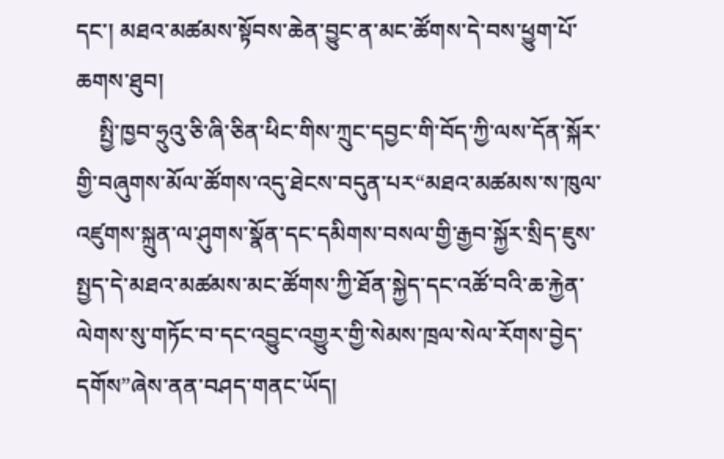དང་། མཐའ་མཚམས་སྟོབས་ཆེན་བྱུང་ན་མང་ཚོགས་དེ་བས་ཕྱུག་པོ་ཆགས་ཐུབ།
    སྤྱི་ཁྱབ་ཧྲུའུ་ཅི་ཞི་ཅིན་ཕིང་གིས་ཀྲུང་དབྱང་གི་བོད་ཀྱི་ལས་དོན་སྐོར་གྱི་བཞུགས་མོལ་ཚོགས་འདུ་ཐེངས་བདུན་པར“མཐའ་མཚམས་ས་ཁུལ་འཛུགས་སྐྲུན་ལ་ཤུགས་སྣོན་དང་དམིགས་བསལ་གྱི་རྒྱབ་སྐྱོར་སྲིད་ཇུས་སྤྱད་དེ་མཐའ་མཚམས་མང་ཚོགས་ཀྱི་ཐོན་སྐྱེད་དང་འཚོ་བའི་ཆ་རྐྱེན་ལེགས་སུ་གཏོང་བ་དང་འབྱུང་འགྱུར་གྱི་སེམས་ཁྲལ་སེལ་རོགས་བྱེད་དགོས”ཞེས་ནན་བཤད་གནང་ཡོད།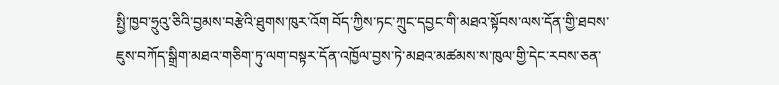སྤྱི་ཁྱབ་ཧྲུའུ་ཅིའི་བྱམས་བརྩེའི་ཐུགས་ཁུར་འོག བོད་ཀྱིས་ཏང་ཀྲུང་དབྱང་གི་མཐའ་སྟོབས་ལས་དོན་གྱི་ཐབས་ཇུས་བཀོད་སྒྲིག་མཐའ་གཅིག་ཏུ་ལག་བསྟར་དོན་འཁྱོལ་བྱས་ཏེ་མཐའ་མཚམས་ས་ཁུལ་གྱི་དེང་རབས་ཅན་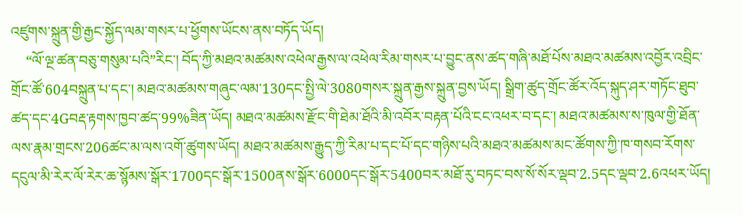འཛུགས་སྐྲུན་གྱི་རྒྱང་སྐྱོད་ལམ་གསར་པ་ཕྱོགས་ཡོངས་ནས་བཏོད་ཡོད།
    “ལོ་ལྔ་ཚན་བཅུ་གསུམ་པའི”རིང་། བོད་ཀྱི་མཐའ་མཚམས་འཕེལ་རྒྱས་ལ་འཕེལ་རིམ་གསར་པ་བྱུང་ནས་ཚད་གཞི་མཐོ་པོས་མཐའ་མཚམས་འབྱོར་འབྲིང་གྲོང་ཚོ་604བསྐྲུན་པ་དང་། མཐའ་མཚམས་གཞུང་ལམ་130དང་སྤྱི་ལེ་3080གསར་སྐྲུན་རྒྱས་སྐྲུན་བྱས་ཡོད། སྒྲིག་ཚུད་གྲོང་ཚོར་འོད་སྐུད་ཤར་གཏོང་ཐུབ་ཚད་དང་4Gབརྡ་རྟགས་ཁྱབ་ཚད་99%ཟིན་ཡོད། མཐའ་མཚམས་རྫོང་གི་ཐེམ་ཐོའི་མི་འབོར་བརྟན་པོའི་ངང་འཕར་བ་དང་། མཐའ་མཚམས་ས་ཁུལ་གྱི་ཐོན་ལས་རྣམ་གྲངས་206ཚང་མ་ལས་འགོ་ཚུགས་ཡོད། མཐའ་མཚམས་རྒྱུད་ཀྱི་རིམ་པ་དང་པོ་དང་གཉིས་པའི་མཐའ་མཚམས་མང་ཚོགས་ཀྱི་ཁ་གསབ་རོགས་དངུལ་མི་རེར་ལོ་རེར་ཆ་སྙོམས་སྒོར་1700དང་སྒོར་1500ནས་སྒོར་6000དང་སྒོར་5400བར་མཐོ་རུ་བཏང་བས་སོ་སོར་ལྡབ་2.5དང་ལྡབ་2.6འཕར་ཡོད།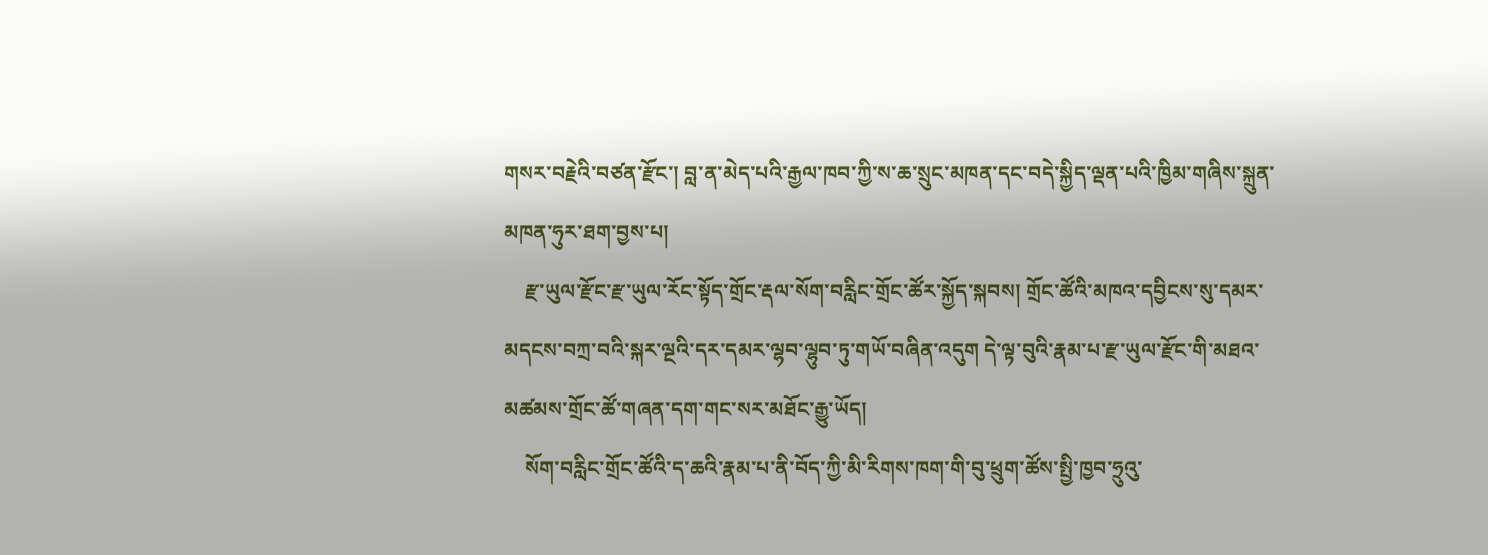གསར་བརྗེའི་བཙན་རྫོང་། བླ་ན་མེད་པའི་རྒྱལ་ཁབ་ཀྱི་ས་ཆ་སྲུང་མཁན་དང་བདེ་སྐྱིད་ལྡན་པའི་ཁྱིམ་གཞིས་སྐྲུན་མཁན་ཧུར་ཐག་བྱས་པ།
    རྫ་ཡུལ་རྫོང་རྫ་ཡུལ་རོང་སྟོད་གྲོང་རྡལ་སོག་བརླིང་གྲོང་ཚོར་སྐྱོད་སྐབས། གྲོང་ཚོའི་མཁའ་དབྱིངས་སུ་དམར་མདངས་བཀྲ་བའི་སྐར་ལྔའི་དར་དམར་ལྷབ་ལྷུབ་ཏུ་གཡོ་བཞིན་འདུག དེ་ལྟ་བུའི་རྣམ་པ་རྫ་ཡུལ་རྫོང་གི་མཐའ་མཚམས་གྲོང་ཚོ་གཞན་དག་གང་སར་མཐོང་རྒྱུ་ཡོད།
    སོག་བརླིང་གྲོང་ཚོའི་ད་ཆའི་རྣམ་པ་ནི་བོད་ཀྱི་མི་རིགས་ཁག་གི་བུ་ཕྲུག་ཚོས་སྤྱི་ཁྱབ་ཧྲུའུ་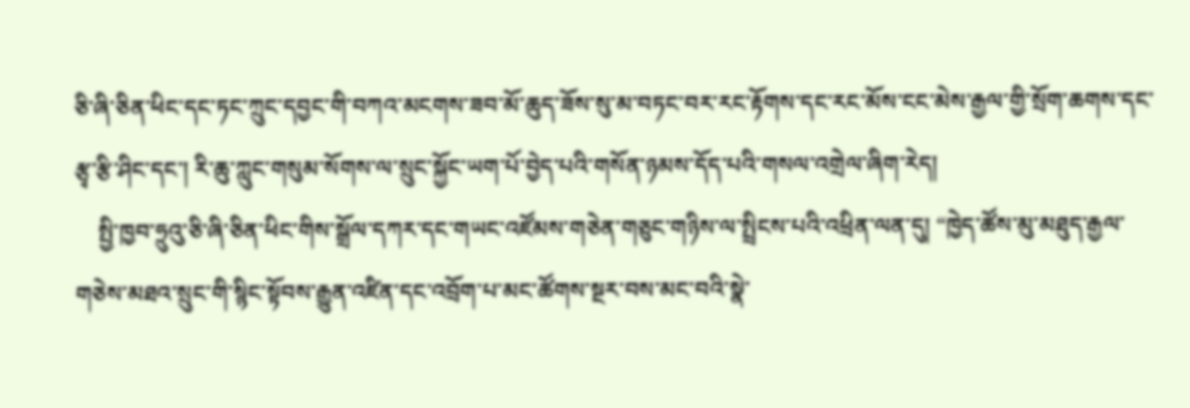ཅི་ཞི་ཅིན་ཕིང་དང་ཏང་ཀྲུང་དབྱང་གི་བཀའ་མངགས་ཟབ་མོ་ཆུད་ཟོས་སུ་མ་བཏང་བར་རང་རྟོགས་དང་རང་མོས་ངང་མེས་རྒྱལ་གྱི་སྲོག་ཆགས་དང་རྩྭ་རྩི་ཤིང་དང་། རི་ཆུ་ཀླུང་གསུམ་སོགས་ལ་སྲུང་སྐྱོང་ཡག་པོ་བྱེད་པའི་གསོན་ཉམས་དོད་པའི་གསལ་འགྲེལ་ཞིག་རེད།
    སྤྱི་ཁྱབ་ཧྲུའུ་ཅི་ཞི་ཅིན་ཕིང་གིས་སྒྲོལ་དཀར་དང་གཡང་འཛོམས་གཅེན་གཅུང་གཉིས་ལ་སྤྲིངས་པའི་འཕྲིན་ལན་དུ། “ཁྱེད་ཚོས་མུ་མཐུད་རྒྱལ་གཅེས་མཐའ་སྲུང་གི་སྙིང་སྟོབས་རྒྱུན་འཛིན་དང་འབྲོག་པ་མང་ཚོགས་སྔར་བས་མང་བའི་སྣེ་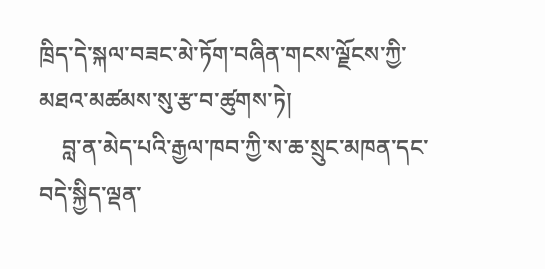ཁྲིད་དེ་སྐལ་བཟང་མེ་ཏོག་བཞིན་གངས་ལྗོངས་ཀྱི་མཐའ་མཚམས་སུ་རྩ་བ་ཚུགས་ཏེ།
    བླ་ན་མེད་པའི་རྒྱལ་ཁབ་ཀྱི་ས་ཆ་སྲུང་མཁན་དང་བདེ་སྐྱིད་ལྡན་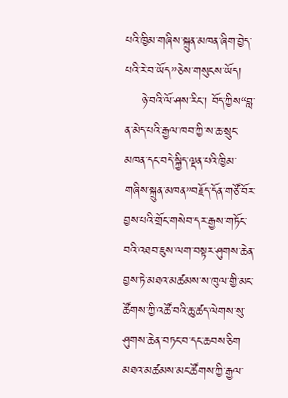པའི་ཁྱིམ་གཞིས་སྐྲུན་མཁན་ཞིག་བྱེད་པའི་རེ་བ་ཡོད”ཅེས་གསུངས་ཡོད།
    ཉེ་བའི་ལོ་ཤས་རིང་། བོད་ཀྱིས“བླ་ན་མེད་པའི་རྒྱལ་ཁབ་ཀྱི་ས་ཆ་སྲུང་མཁན་དང་བདེ་སྐྱིད་ལྡན་པའི་ཁྱིམ་གཞིས་སྐྲུན་མཁན”བརྗོད་དོན་གཙོ་བོར་བྱས་པའི་གྲོང་གསེབ་དར་རྒྱས་གཏོང་བའི་འཐབ་ཇུས་ལག་བསྟར་ཤུགས་ཆེན་བྱས་ཏེ་མཐའ་མཚམས་ས་ཁུལ་གྱི་མང་ཚོགས་ཀྱི་འཚོ་བའི་ཆུ་ཚད་ལེགས་སུ་ཤུགས་ཆེན་བཏང་བ་དང་ཆབས་ཅིག མཐའ་མཚམས་མང་ཚོགས་ཀྱི་རྒྱལ་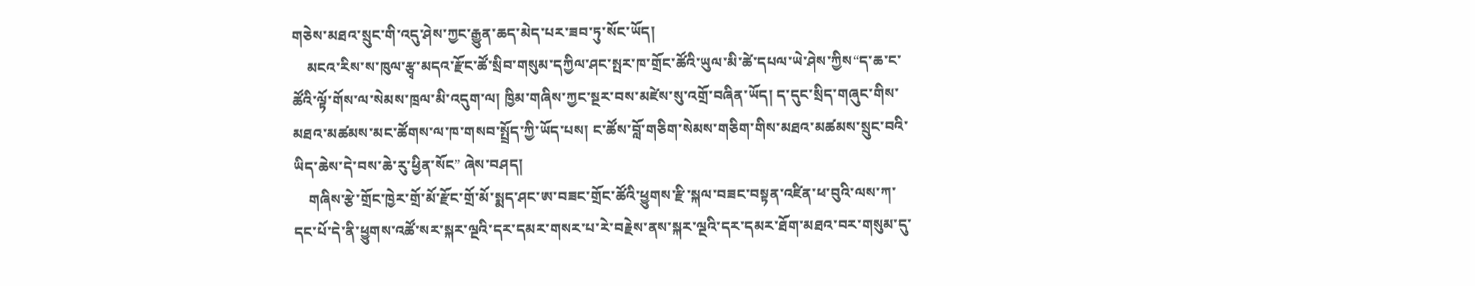གཅེས་མཐའ་སྲུང་གི་འདུ་ཤེས་ཀྱང་རྒྱུན་ཆད་མེད་པར་ཟབ་ཏུ་སོང་ཡོད།
    མངའ་རིས་ས་ཁུལ་རྩྭ་མདའ་རྫོང་ཚོ་སྲིབ་གསུམ་དཀྱིལ་ཤང་སྤར་ཁ་གྲོང་ཚོའི་ཡུལ་མི་ཚེ་དཔལ་ཡེ་ཤེས་ཀྱིས“ད་ཆ་ང་ཚོའི་ལྟོ་གོས་ལ་སེམས་ཁྲལ་མི་འདུག་ལ། ཁྱིམ་གཞིས་ཀྱང་སྔར་བས་མཛེས་སུ་འགྲོ་བཞིན་ཡོད། ད་དུང་སྲིད་གཞུང་གིས་མཐའ་མཚམས་མང་ཚོགས་ལ་ཁ་གསབ་སྤྲོད་ཀྱི་ཡོད་པས། ང་ཚོས་བློ་གཅིག་སེམས་གཅིག་གིས་མཐའ་མཚམས་སྲུང་བའི་ཡིད་ཆེས་དེ་བས་ཆེ་རུ་ཕྱིན་སོང” ཞེས་བཤད།
    གཞིས་རྩེ་གྲོང་ཁྱེར་གྲོ་མོ་རྫོང་གྲོ་མོ་སྨད་ཤང་ཨ་བཟང་གྲོང་ཚོའི་ཕྱུགས་རྫི་སྐལ་བཟང་བསྟན་འཛིན་ཕ་བུའི་ལས་ཀ་དང་པོ་དེ་ནི་ཕྱུགས་འཚོ་སར་སྐར་ལྔའི་དར་དམར་གསར་པ་རེ་བརྗེས་ནས་སྐར་ལྔའི་དར་དམར་ཐོག་མཐའ་བར་གསུམ་དུ་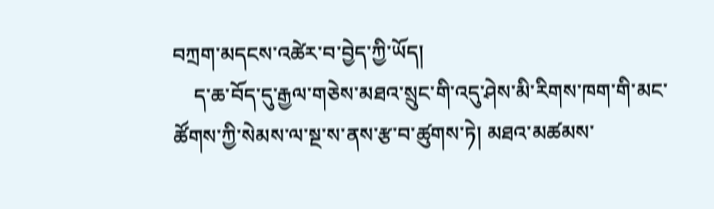བཀྲག་མདངས་འཚེར་བ་བྱེད་ཀྱི་ཡོད།
    ད་ཆ་བོད་དུ་རྒྱལ་གཅེས་མཐའ་སྲུང་གི་འདུ་ཤེས་མི་རིགས་ཁག་གི་མང་ཚོགས་ཀྱི་སེམས་ལ་སྔ་ས་ནས་རྩ་བ་ཚུགས་ཏེ། མཐའ་མཚམས་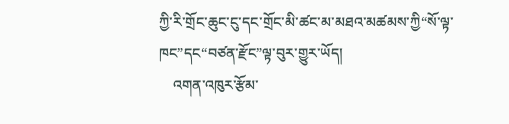ཀྱི་རི་གྲོང་ཆུང་ངུ་དང་གྲོང་མི་ཚང་མ་མཐའ་མཚམས་ཀྱི“སོ་ལྟ་ཁང”དང“བཙན་རྫོང”ལྟ་བུར་གྱུར་ཡོད།
    འགན་འཁུར་རྩོམ་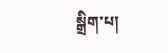སྒྲིག་པ།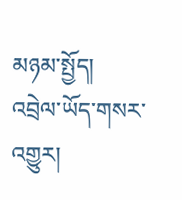མཉམ་སྤྱོད།
འབྲེལ་ཡོད་གསར་འགྱུར།